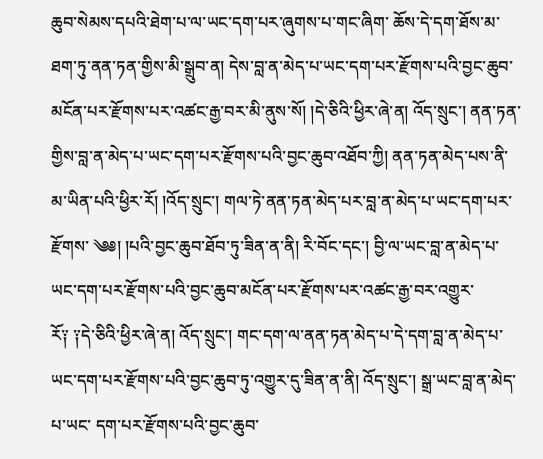ཆུབ་སེམས་དཔའི་ཐེག་པ་ལ་ཡང་དག་པར་ཞུགས་པ་གང་ཞིག་ ཆོས་དེ་དག་ཐོས་མ་ཐག་ཏུ་ནན་ཏན་གྱིས་མི་སྒྲུབ་ན། དེས་བླ་ན་མེད་པ་ཡང་དག་པར་རྫོགས་པའི་བྱང་ཆུབ་མངོན་པར་རྫོགས་པར་འཚང་རྒྱ་བར་མི་ནུས་སོ། །དེ་ཅིའི་ཕྱིར་ཞེ་ན། འོད་སྲུང་། ནན་ཏན་གྱིས་བླ་ན་མེད་པ་ཡང་དག་པར་རྫོགས་པའི་བྱང་ཆུབ་འཐོབ་ཀྱི། ནན་ཏན་མེད་པས་ནི་མ་ཡིན་པའི་ཕྱིར་རོ། །འོད་སྲུང་། གལ་ཏེ་ནན་ཏན་མེད་པར་བླ་ན་མེད་པ་ཡང་དག་པར་རྫོགས་ ༄༅། །པའི་བྱང་ཆུབ་ཐོབ་ཏུ་ཟིན་ན་ནི། རི་བོང་དང་། བྱི་ལ་ཡང་བླ་ན་མེད་པ་ཡང་དག་པར་རྫོགས་པའི་བྱང་ཆུབ་མངོན་པར་རྫོགས་པར་འཚང་རྒྱ་བར་འགྱུར་ རོ༑ ༑དེ་ཅིའི་ཕྱིར་ཞེ་ན། འོད་སྲུང་། གང་དག་ལ་ནན་ཏན་མེད་པ་དེ་དག་བླ་ན་མེད་པ་ཡང་དག་པར་རྫོགས་པའི་བྱང་ཆུབ་ཏུ་འགྱུར་དུ་ཟིན་ན་ནི། འོད་སྲུང་། སྒྲ་ཡང་བླ་ན་མེད་པ་ཡང་ དག་པར་རྫོགས་པའི་བྱང་ཆུབ་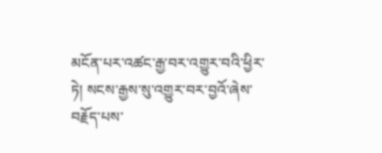མངོན་པར་འཚང་རྒྱ་བར་འགྱུར་བའི་ཕྱིར་ཏེ། སངས་རྒྱས་སུ་འགྱུར་བར་བྱའོ་ཞེས་བརྗོད་པས་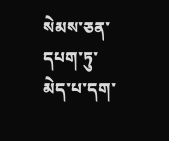སེམས་ཅན་དཔག་ཏུ་མེད་པ་དག་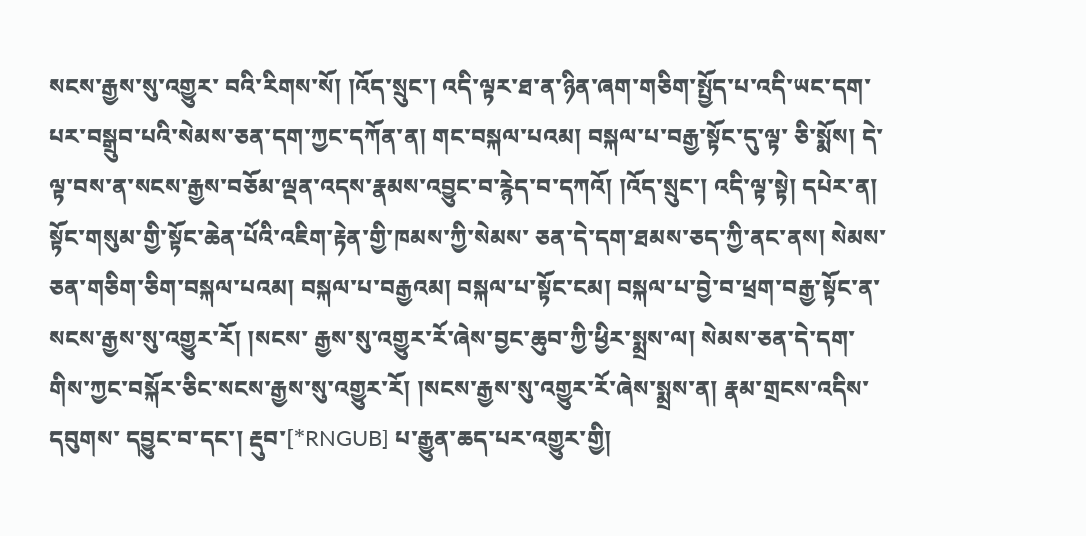སངས་རྒྱས་སུ་འགྱུར་ བའི་རིགས་སོ། །འོད་སྲུང་། འདི་ལྟར་ཐ་ན་ཉིན་ཞག་གཅིག་སྤྱོད་པ་འདི་ཡང་དག་པར་བསྒྲུབ་པའི་སེམས་ཅན་དག་ཀྱང་དཀོན་ན། གང་བསྐལ་པའམ། བསྐལ་པ་བརྒྱ་སྟོང་དུ་ལྟ་ ཅི་སྨོས། དེ་ལྟ་བས་ན་སངས་རྒྱས་བཅོམ་ལྡན་འདས་རྣམས་འབྱུང་བ་རྙེད་བ་དཀའོ། །འོད་སྲུང་། འདི་ལྟ་སྟེ། དཔེར་ན། སྟོང་གསུམ་གྱི་སྟོང་ཆེན་པོའི་འཇིག་རྟེན་གྱི་ཁམས་ཀྱི་སེམས་ ཅན་དེ་དག་ཐམས་ཅད་ཀྱི་ནང་ནས། སེམས་ཅན་གཅིག་ཅིག་བསྐལ་པའམ། བསྐལ་པ་བརྒྱའམ། བསྐལ་པ་སྟོང་ངམ། བསྐལ་པ་བྱེ་བ་ཕྲག་བརྒྱ་སྟོང་ན་སངས་རྒྱས་སུ་འགྱུར་རོ། །སངས་ རྒྱས་སུ་འགྱུར་རོ་ཞེས་བྱང་ཆུབ་ཀྱི་ཕྱིར་སྨྲས་ལ། སེམས་ཅན་དེ་དག་གིས་ཀྱང་བསྐོར་ཅིང་སངས་རྒྱས་སུ་འགྱུར་རོ། །སངས་རྒྱས་སུ་འགྱུར་རོ་ཞེས་སྨྲས་ན། རྣམ་གྲངས་འདིས་དབུགས་ དབྱུང་བ་དང་། རྡུབ་[*RNGUB] པ་རྒྱུན་ཆད་པར་འགྱུར་གྱི།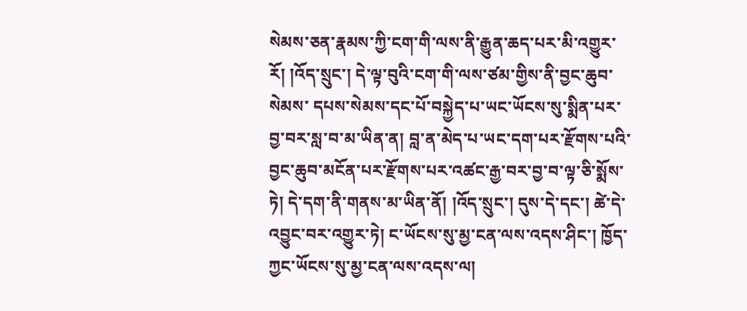སེམས་ཅན་རྣམས་ཀྱི་ངག་གི་ལས་ནི་རྒྱུན་ཆད་པར་མི་འགྱུར་རོ། །འོད་སྲུང་། དེ་ལྟ་བུའི་ངག་གི་ལས་ཙམ་གྱིས་ནི་བྱང་ཆུབ་སེམས་ དཔས་སེམས་དང་པོ་བསྐྱེད་པ་ཡང་ཡོངས་སུ་སྨིན་པར་བྱ་བར་སླ་བ་མ་ཡིན་ན། བླ་ན་མེད་པ་ཡང་དག་པར་རྫོགས་པའི་བྱང་ཆུབ་མངོན་པར་རྫོགས་པར་འཚང་རྒྱ་བར་བྱ་བ་ལྟ་ཅི་སྨོས་ཏེ། དེ་དག་ནི་གནས་མ་ཡིན་ནོ། །འོད་སྲུང་། དུས་དེ་དང་། ཚེ་དེ་འབྱུང་བར་འགྱུར་ཏེ། ང་ཡོངས་སུ་མྱ་ངན་ལས་འདས་ཤིང་། ཁྱོད་ཀྱང་ཡོངས་སུ་མྱ་ངན་ལས་འདས་ལ།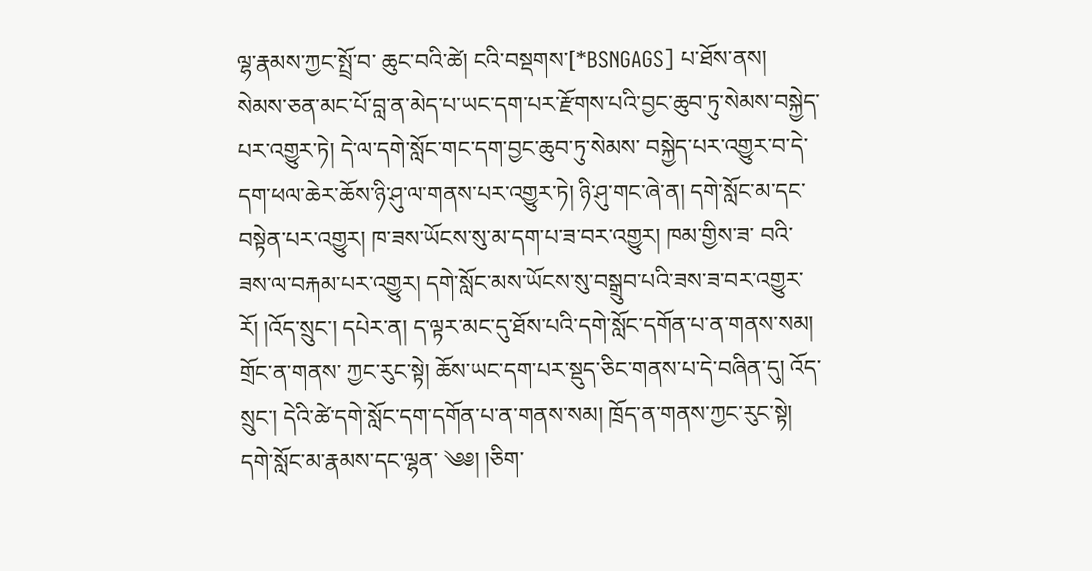ལྷ་རྣམས་ཀྱང་སྤྲོ་བ་ ཆུང་བའི་ཚེ། ངའི་བསྡགས་[*BSNGAGS] པ་ཐོས་ནས། སེམས་ཅན་མང་པོ་བླ་ན་མེད་པ་ཡང་དག་པར་རྫོགས་པའི་བྱང་ཆུབ་ཏུ་སེམས་བསྐྱེད་པར་འགྱུར་ཏེ། དེ་ལ་དགེ་སློང་གང་དག་བྱང་ཆུབ་ཏུ་སེམས་ བསྐྱེད་པར་འགྱུར་བ་དེ་དག་ཕལ་ཆེར་ཆོས་ཉི་ཤུ་ལ་གནས་པར་འགྱུར་ཏེ། ཉི་ཤུ་གང་ཞེ་ན། དགེ་སློང་མ་དང་བསྟེན་པར་འགྱུར། ཁ་ཟས་ཡོངས་སུ་མ་དག་པ་ཟ་བར་འགྱུར། ཁམ་གྱིས་ཟ་ བའི་ཟས་ལ་བརྐམ་པར་འགྱུར། དགེ་སློང་མས་ཡོངས་སུ་བསྒྲུབ་པའི་ཟས་ཟ་བར་འགྱུར་རོ། །འོད་སྲུང་། དཔེར་ན། ད་ལྟར་མང་དུ་ཐོས་པའི་དགེ་སློང་དགོན་པ་ན་གནས་སམ། གྲོང་ན་གནས་ ཀྱང་རུང་སྟེ། ཆོས་ཡང་དག་པར་སྡུད་ཅིང་གནས་པ་དེ་བཞིན་དུ། འོད་སྲུང་། དེའི་ཚེ་དགེ་སློང་དག་དགོན་པ་ན་གནས་སམ། ཁྲོད་ན་གནས་ཀྱང་རུང་སྟེ། དགེ་སློང་མ་རྣམས་དང་ལྷན་ ༄༅། །ཅིག་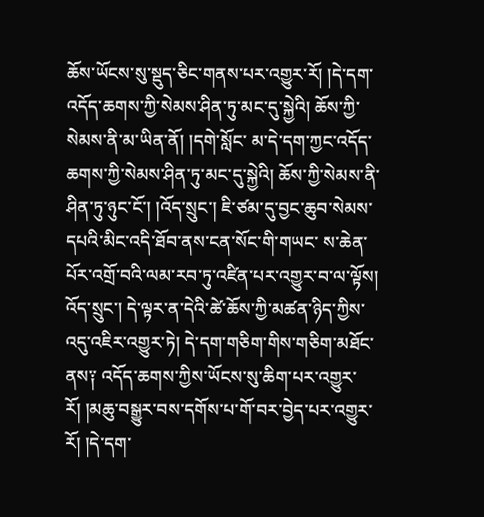ཆོས་ཡོངས་སུ་སྡུད་ཅིང་གནས་པར་འགྱུར་རོ། །དེ་དག་འདོད་ཆགས་ཀྱི་སེམས་ཤིན་ཏུ་མང་དུ་སྐྱེའི། ཆོས་ཀྱི་སེམས་ནི་མ་ཡིན་ནོ། །དགེ་སློང་ མ་དེ་དག་ཀྱང་འདོད་ཆགས་ཀྱི་སེམས་ཤིན་ཏུ་མང་དུ་སྐྱེའི། ཆོས་ཀྱི་སེམས་ནི་ཤིན་ཏུ་ཉུང་ངོ་། །འོད་སྲུང་། ཇི་ཙམ་དུ་བྱང་ཆུབ་སེམས་དཔའི་མིང་འདི་ཐོབ་ནས་ངན་སོང་གི་གཡང་ ས་ཆེན་པོར་འགྲོ་བའི་ལམ་རབ་ཏུ་འཛིན་པར་འགྱུར་བ་ལ་ལྟོས། འོད་སྲུང་། དེ་ལྟར་ན་དེའི་ཚེ་ཆོས་ཀྱི་མཚན་ཉིད་ཀྱིས་འདུ་འཇིར་འགྱུར་ཏེ། དེ་དག་གཅིག་གིས་གཅིག་མཐོང་ ནས༑ འདོད་ཆགས་ཀྱིས་ཡོངས་སུ་ཆིག་པར་འགྱུར་རོ། །མཆུ་བསྒྱུར་བས་དགོས་པ་གོ་བར་བྱེད་པར་འགྱུར་རོ། །དེ་དག་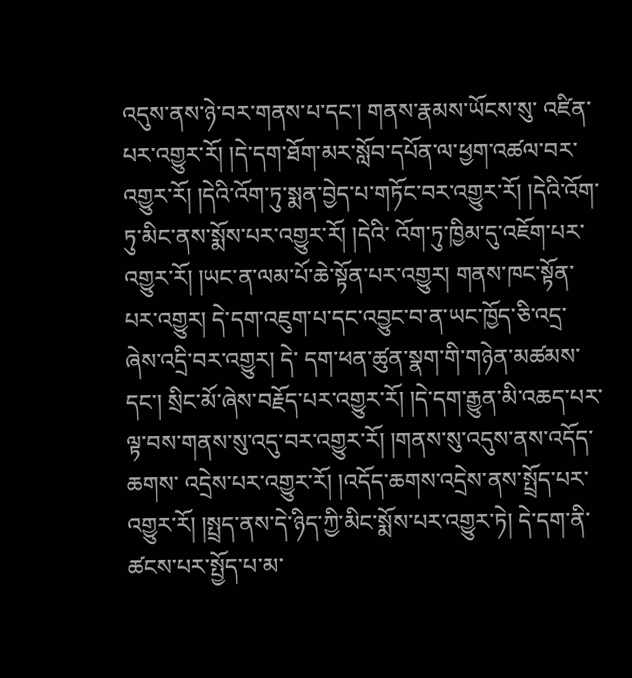འདུས་ནས་ཉེ་བར་གནས་པ་དང་། གནས་རྣམས་ཡོངས་སུ་ འཛིན་པར་འགྱུར་རོ། །དེ་དག་ཐོག་མར་སློབ་དཔོན་ལ་ཕྱག་འཚལ་བར་འགྱུར་རོ། །དེའི་འོག་ཏུ་སྨན་བྱེད་པ་གཏོང་བར་འགྱུར་རོ། །དེའི་འོག་ཏུ་མིང་ནས་སྨོས་པར་འགྱུར་རོ། །དེའི་ འོག་ཏུ་ཁྱིམ་དུ་འཇོག་པར་འགྱུར་རོ། །ཡང་ན་ལམ་པོ་ཆེ་སྟོན་པར་འགྱུར། གནས་ཁང་སྟོན་པར་འགྱུར། དེ་དག་འཇུག་པ་དང་འབྱུང་བ་ན་ཡང་ཁྱོད་ཅི་འདྲ་ཞེས་འདྲི་བར་འགྱུར། དེ་ དག་ཕན་ཚུན་སྣག་གི་གཉེན་མཚམས་དང་། སྲིང་མོ་ཞེས་བརྗོད་པར་འགྱུར་རོ། །དེ་དག་རྒྱུན་མི་འཆད་པར་ལྟ་བས་གནས་སུ་འདུ་བར་འགྱུར་རོ། །གནས་སུ་འདུས་ནས་འདོད་ཆགས་ འདྲེས་པར་འགྱུར་རོ། །འདོད་ཆགས་འདྲེས་ནས་སྤྲོད་པར་འགྱུར་རོ། །སྤྲད་ནས་དེ་ཉིད་ཀྱི་མིང་སྨོས་པར་འགྱུར་ཏེ། དེ་དག་ནི་ཚངས་པར་སྤྱོད་པ་མ་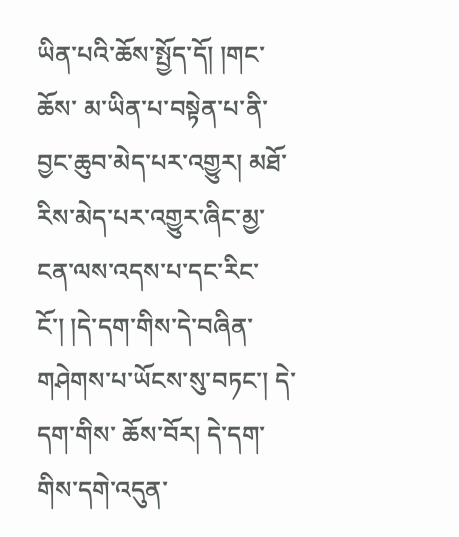ཡིན་པའི་ཆོས་སྤྱོད་དོ། །གང་ཆོས་ མ་ཡིན་པ་བསྟེན་པ་ནི་བྱང་ཆུབ་མེད་པར་འགྱུར། མཐོ་རིས་མེད་པར་འགྱུར་ཞིང་མྱ་ངན་ལས་འདས་པ་དང་རིང་ངོ་། །དེ་དག་གིས་དེ་བཞིན་གཤེགས་པ་ཡོངས་སུ་བཏང་། དེ་དག་གིས་ ཆོས་བོར། དེ་དག་གིས་དགེ་འདུན་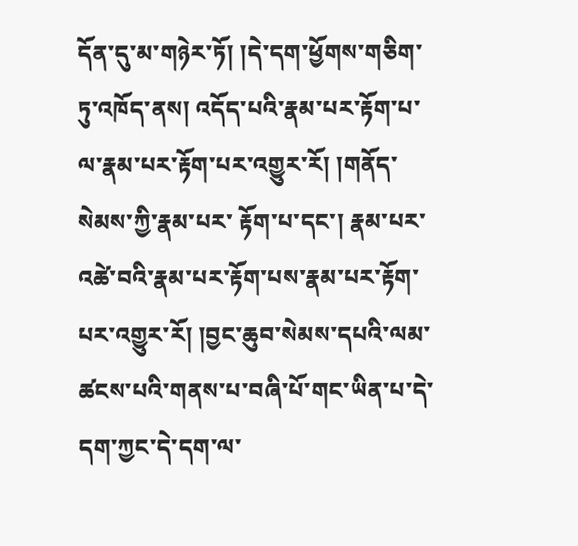དོན་དུ་མ་གཉེར་ཏོ། །དེ་དག་ཕྱོགས་གཅིག་ཏུ་འཁོད་ནས། འདོད་པའི་རྣམ་པར་རྟོག་པ་ལ་རྣམ་པར་རྟོག་པར་འགྱུར་རོ། །གནོད་སེམས་ཀྱི་རྣམ་པར་ རྟོག་པ་དང་། རྣམ་པར་འཚེ་བའི་རྣམ་པར་རྟོག་པས་རྣམ་པར་རྟོག་པར་འགྱུར་རོ། །བྱང་ཆུབ་སེམས་དཔའི་ལམ་ཚངས་པའི་གནས་པ་བཞི་པོ་གང་ཡིན་པ་དེ་དག་ཀྱང་དེ་དག་ལ་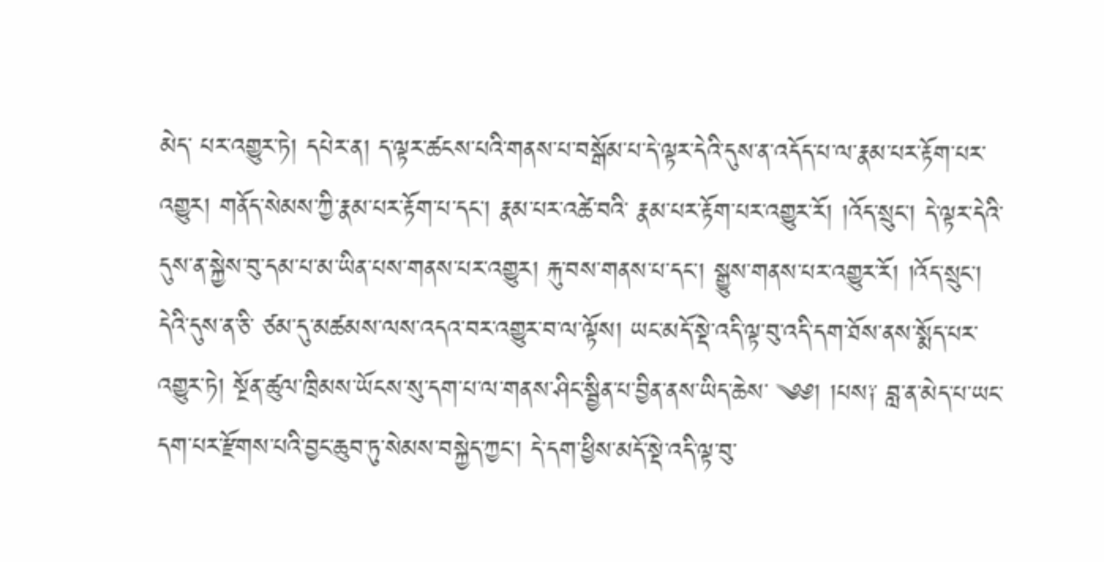མེད་ པར་འགྱུར་ཏེ། དཔེར་ན། ད་ལྟར་ཚངས་པའི་གནས་པ་བསྒོམ་པ་དེ་ལྟར་དེའི་དུས་ན་འདོད་པ་ལ་རྣམ་པར་རྟོག་པར་འགྱུར། གནོད་སེམས་ཀྱི་རྣམ་པར་རྟོག་པ་དང་། རྣམ་པར་འཚེ་བའི་ རྣམ་པར་རྟོག་པར་འགྱུར་རོ། །འོད་སྲུང་། དེ་ལྟར་དེའི་དུས་ན་སྐྱེས་བུ་དམ་པ་མ་ཡིན་པས་གནས་པར་འགྱུར། རྐུ་བས་གནས་པ་དང་། སྒྱུས་གནས་པར་འགྱུར་རོ། །འོད་སྲུང་། དེའི་དུས་ན་ཅི་ ཙམ་དུ་མཚམས་ལས་འདའ་བར་འགྱུར་བ་ལ་ལྟོས། ཡང་མདོ་སྡེ་འདི་ལྟ་བུ་འདི་དག་ཐོས་ནས་སྨོད་པར་འགྱུར་ཏེ། སྔོན་ཚུལ་ཁྲིམས་ཡོངས་སུ་དག་པ་ལ་གནས་ཤིང་སྦྱིན་པ་བྱིན་ནས་ཡིད་ཆེས་ ༄༅། །པས༑ བླ་ན་མེད་པ་ཡང་དག་པར་རྫོགས་པའི་བྱང་ཆུབ་ཏུ་སེམས་བསྐྱེད་ཀྱང་། དེ་དག་ཕྱིས་མདོ་སྡེ་འདི་ལྟ་བུ་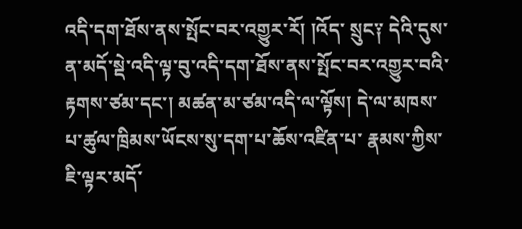འདི་དག་ཐོས་ནས་སྤོང་བར་འགྱུར་རོ། །འོད་ སྲུང༑ དེའི་དུས་ན་མདོ་སྡེ་འདི་ལྟ་བུ་འདི་དག་ཐོས་ནས་སྤོང་བར་འགྱུར་བའི་རྟགས་ཙམ་དང་། མཚན་མ་ཙམ་འདི་ལ་ལྟོས། དེ་ལ་མཁས་པ་ཚུལ་ཁྲིམས་ཡོངས་སུ་དག་པ་ཆོས་འཛིན་པ་ རྣམས་ཀྱིས་ཇི་ལྟར་མདོ་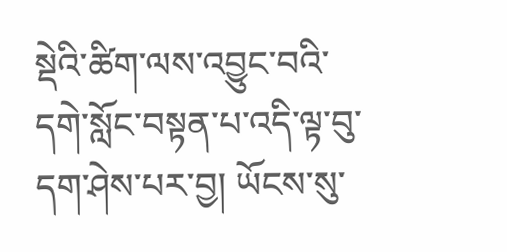སྡེའི་ཚིག་ལས་འབྱུང་བའི་དགེ་སློང་བསྟན་པ་འདི་ལྟ་བུ་དག་ཤེས་པར་བྱ། ཡོངས་སུ་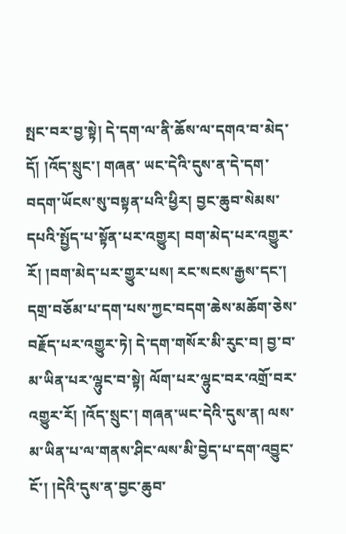སྤང་བར་བྱ་སྟེ། དེ་དག་ལ་ནི་ཆོས་ལ་དགའ་བ་མེད་དོ། །འོད་སྲུང་། གཞན་ ཡང་དེའི་དུས་ན་དེ་དག་བདག་ཡོངས་སུ་བསྟན་པའི་ཕྱིར། བྱང་ཆུབ་སེམས་དཔའི་སྤྱོད་པ་སྟོན་པར་འགྱུར། བག་མེད་པར་འགྱུར་རོ། །བག་མེད་པར་གྱུར་པས། རང་སངས་རྒྱས་དང་། དགྲ་བཅོམ་པ་དག་པས་ཀྱང་བདག་ཆེས་མཆོག་ཅེས་བརྗོད་པར་འགྱུར་ཏེ། དེ་དག་གསོར་མི་རུང་བ། བྱ་བ་མ་ཡིན་པར་ལྷུང་བ་སྟེ། ལོག་པར་ལྷུང་བར་འགྲོ་བར་འགྱུར་རོ། །འོད་སྲུང་། གཞན་ཡང་དེའི་དུས་ན། ལས་མ་ཡིན་པ་ལ་གནས་ཤིང་ལས་མི་བྱེད་པ་དག་འབྱུང་ངོ་། །དེའི་དུས་ན་བྱང་ཆུབ་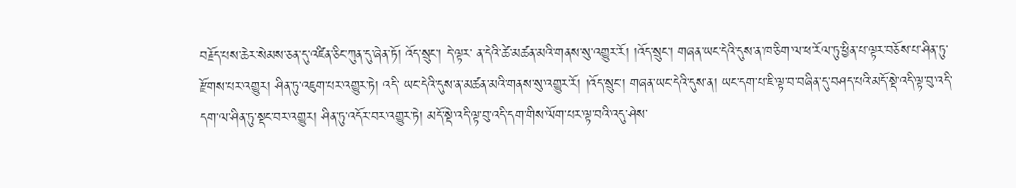བརྗོད་པས་ཆེར་སེམས་ཅན་དུ་འཛིན་ཅིང་ཀུན་དུ་ཞེན་ཏོ། འོད་སྲུང་། དེ་ལྟར་ ན་དེའི་ཚེ་མཚན་མའི་གནས་སུ་འགྱུར་རོ། །འོད་སྲུང་། གཞན་ཡང་དེའི་དུས་ན་ཁ་ཅིག་ལ་ཕ་རོལ་ཏུ་ཕྱིན་པ་ལྟར་བཅོས་པ་ཤིན་ཏུ་རྫོགས་པར་འགྱུར། ཤིན་ཏུ་འཇུག་པར་འགྱུར་ཏེ། འདི་ ཡང་དེའི་དུས་ན་མཚན་མའི་གནས་སུ་འགྱུར་རོ། །འོད་སྲུང་། གཞན་ཡང་དེའི་དུས་ན། ཡང་དག་པ་ཇི་ལྟ་བ་བཞིན་དུ་བཤད་པའི་མདོ་སྡེ་འདི་ལྟ་བུ་འདི་དག་ལ་ཤིན་ཏུ་སྡང་བར་འགྱུར། ཤིན་ཏུ་འདོར་བར་འགྱུར་ཏེ། མདོ་སྡེ་འདི་ལྟ་བུ་འདི་དག་གིས་ལོག་པར་ལྟ་བའི་འདུ་ཤེས་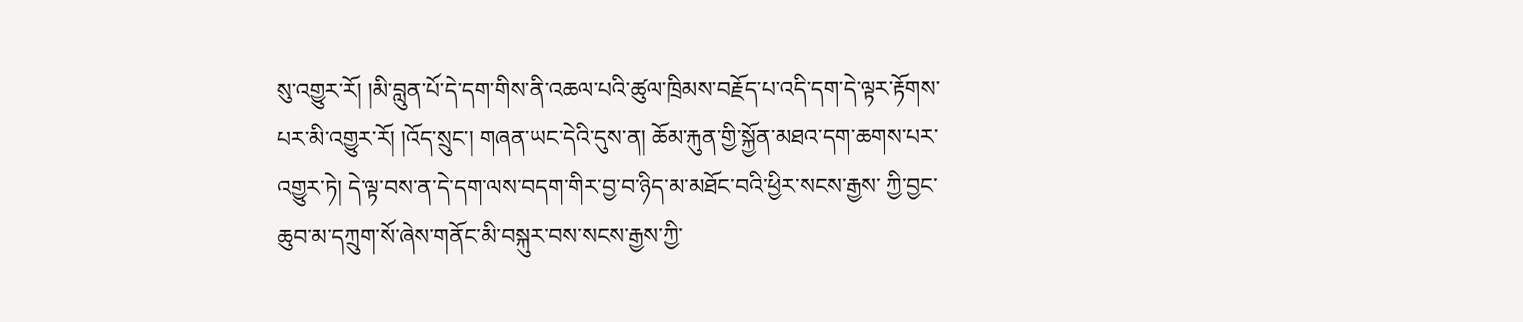སུ་འགྱུར་རོ། །མི་བླུན་པོ་དེ་དག་གིས་ནི་འཆལ་པའི་ཚུལ་ཁྲིམས་བརྗོད་པ་འདི་དག་དེ་ལྟར་རྟོགས་ པར་མི་འགྱུར་རོ། །འོད་སྲུང་། གཞན་ཡང་དེའི་དུས་ན། ཆོམ་རྐུན་གྱི་སྐྱོན་མཐའ་དག་ཆགས་པར་འགྱུར་ཏེ། དེ་ལྟ་བས་ན་དེ་དག་ལས་བདག་གིར་བྱ་བ་ཉིད་མ་མཐོང་བའི་ཕྱིར་སངས་རྒྱས་ ཀྱི་བྱང་ཆུབ་མ་དཀྲུག་སོ་ཞེས་གནོང་མི་བསྐུར་བས་སངས་རྒྱས་ཀྱི་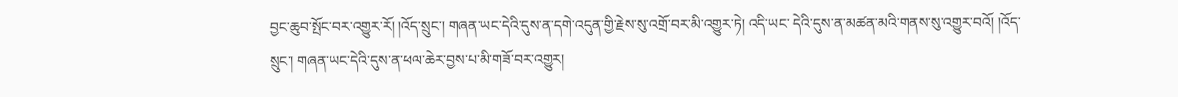བྱང་ཆུབ་སྤོང་བར་འགྱུར་རོ། །འོད་སྲུང་། གཞན་ཡང་དེའི་དུས་ན་དགེ་འདུན་གྱི་རྗེས་སུ་འགྲོ་བར་མི་འགྱུར་ཏེ། འདི་ཡང་ དེའི་དུས་ན་མཚན་མའི་གནས་སུ་འགྱུར་བའོ། །འོད་སྲུང་། གཞན་ཡང་དེའི་དུས་ན་ཕལ་ཆེར་བྱས་པ་མི་གཟོ་བར་འགྱུར།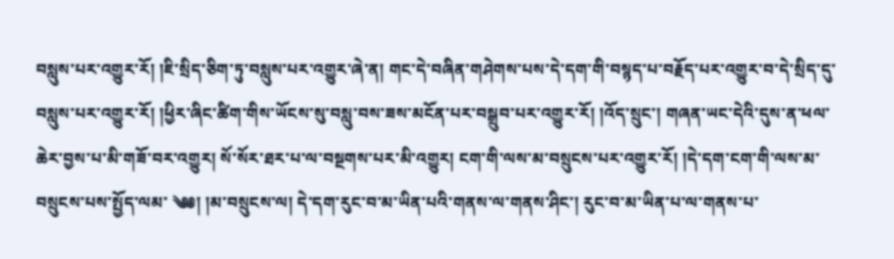བསླུས་པར་འགྱུར་རོ། །ཇི་སྲིད་ཅིག་ཏུ་བསླུས་པར་འགྱུར་ཞེ་ན། གང་དེ་བཞིན་གཤེགས་པས་དེ་དག་གི་བསྙད་པ་བརྗོད་པར་འགྱུར་བ་དེ་སྲིད་དུ་བསླུས་པར་འགྱུར་རོ། །ཕྱིར་ཞིང་ཚིག་གིས་ཡོངས་སུ་བསླུ་བས་ཟས་མངོན་པར་བསྒྲུབ་པར་འགྱུར་རོ། །འོད་སྲུང་། གཞན་ཡང་དེའི་དུས་ན་ཕལ་ཆེར་བྱས་པ་མི་གཟོ་བར་འགྱུར། སོ་སོར་ཐར་པ་ལ་བསྔགས་པར་མི་འགྱུར། ངག་གི་ལས་མ་བསྲུངས་པར་འགྱུར་རོ། །དེ་དག་ངག་གི་ལས་མ་བསྲུངས་པས་སྤྱོད་ལམ་ ༄༅། །མ་བསྲུངས་ལ། དེ་དག་རུང་བ་མ་ཡིན་པའི་གནས་ལ་གནས་ཤིང་། རུང་བ་མ་ཡིན་པ་ལ་གནས་པ་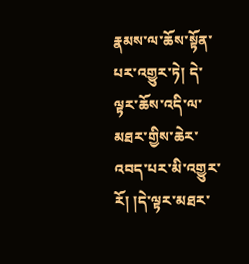རྣམས་ལ་ཆོས་སྟོན་པར་འགྱུར་ཏེ། དེ་ལྟར་ཆོས་འདི་ལ་ མཐར་གྱིས་ཆེར་འབད་པར་མི་འགྱུར་རོ། །དེ་ལྟར་མཐར་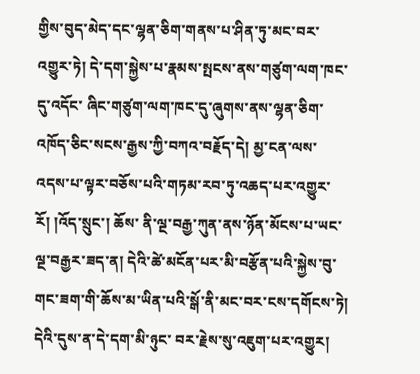གྱིས་བུད་མེད་དང་ལྷན་ཅིག་གནས་པ་ཤིན་ཏུ་མང་བར་འགྱུར་ཏེ། དེ་དག་སྐྱེས་པ་རྣམས་སྤངས་ནས་གཙུག་ལག་ཁང་དུ་འདོང་ ཞིང་གཙུག་ལག་ཁང་དུ་ཞུགས་ནས་ལྷན་ཅིག་འཁོད་ཅིང་སངས་རྒྱས་ཀྱི་བཀའ་བརྗོད་དེ། མྱ་ངན་ལས་འདས་པ་ལྟར་བཅོས་པའི་གཏམ་རབ་ཏུ་འཆད་པར་འགྱུར་རོ། །འོད་སྲུང་། ཆོས་ ནི་ལྔ་བརྒྱ་ཀུན་ནས་ཉོན་མོངས་པ་ཡང་ལྔ་བརྒྱར་ཟད་ན། དེའི་ཚེ་མངོན་པར་མི་བརྩོན་པའི་སྐྱེས་བུ་གང་ཟག་གི་ཆོས་མ་ཡིན་པའི་སྒོ་ནི་མང་བར་ངས་དགོངས་ཏེ། དེའི་དུས་ན་དེ་དག་མི་ཉུང་ བར་རྗེས་སུ་འཇུག་པར་འགྱུར།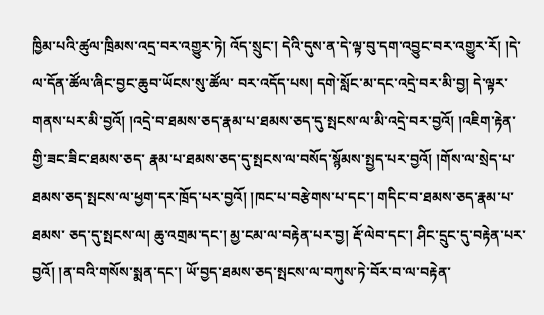ཁྱིམ་པའི་ཚུལ་ཁྲིམས་འདྲ་བར་འགྱུར་ཏེ། འོད་སྲུང་། དེའི་དུས་ན་དེ་ལྟ་བུ་དག་འབྱུང་བར་འགྱུར་རོ། །དེ་ལ་དོན་ཚོལ་ཞིང་བྱང་ཆུབ་ཡོངས་སུ་ཚོལ་ བར་འདོད་པས། དགེ་སློང་མ་དང་འདྲེ་བར་མི་བྱ། དེ་ལྟར་གནས་པར་མི་བྱའོ། །འདྲེ་བ་ཐམས་ཅད་རྣམ་པ་ཐམས་ཅད་དུ་སྤངས་ལ་མི་འདྲེ་བར་བྱའོ། །འཇིག་རྟེན་གྱི་ཟང་ཟིང་ཐམས་ཅད་ རྣམ་པ་ཐམས་ཅད་དུ་སྤངས་ལ་བསོད་སྙོམས་སྤྱད་པར་བྱའོ། །གོས་ལ་སྲེད་པ་ཐམས་ཅད་སྤངས་ལ་ཕྱག་དར་ཁྲོད་པར་བྱའོ། །ཁང་པ་བརྩེགས་པ་དང་། གདིང་བ་ཐམས་ཅད་རྣམ་པ་ཐམས་ ཅད་དུ་སྤངས་ལ། ཆུ་འགྲམ་དང་། མྱ་ངམ་ལ་བརྟེན་པར་བྱ། རྡོ་ལེབ་དང་། ཤིང་དྲུང་དུ་བརྟེན་པར་བྱའོ། །ན་བའི་གསོས་སྨན་དང་། ཡོ་བྱད་ཐམས་ཅད་སྤངས་ལ་བཀུས་ཏེ་བོར་བ་ལ་བརྟེན་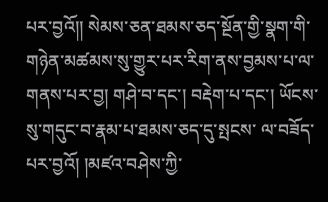པར་བྱའོ།། སེམས་ཅན་ཐམས་ཅད་སྔོན་གྱི་སྣག་གི་གཉེན་མཚམས་སུ་གྱུར་པར་རིག་ནས་བྱམས་པ་ལ་གནས་པར་བྱ། གཤེ་བ་དང་། བརྡེག་པ་དང་། ཡོངས་སུ་གདུང་བ་རྣམ་པ་ཐམས་ཅད་དུ་སྤངས་ ལ་བཟོད་པར་བྱའོ། །མཛའ་བཤེས་ཀྱི་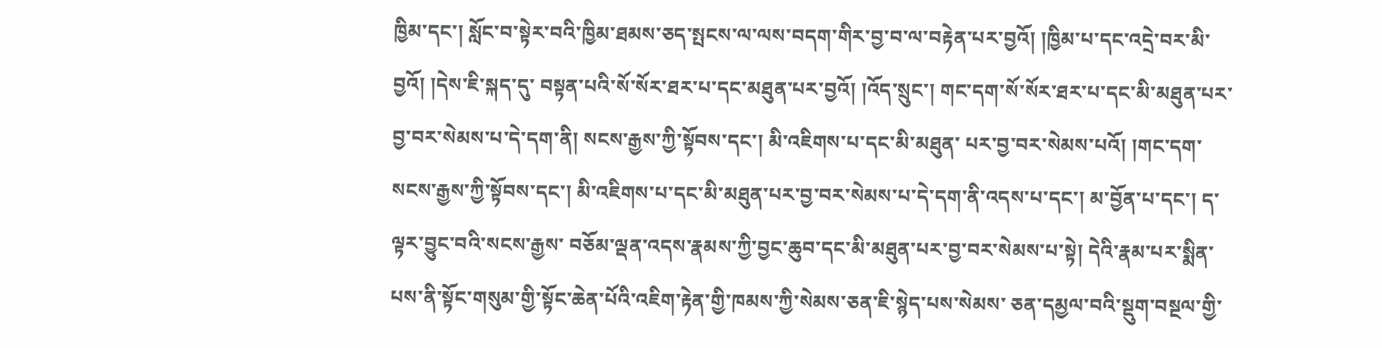ཁྱིམ་དང་། སློང་བ་སྟེར་བའི་ཁྱིམ་ཐམས་ཅད་སྤངས་ལ་ལས་བདག་གིར་བྱ་བ་ལ་བརྟེན་པར་བྱའོ། །ཁྱིམ་པ་དང་འདྲེ་བར་མི་བྱའོ། །དེས་ཇི་སྐད་དུ་ བསྟན་པའི་སོ་སོར་ཐར་པ་དང་མཐུན་པར་བྱའོ། །འོད་སྲུང་། གང་དག་སོ་སོར་ཐར་པ་དང་མི་མཐུན་པར་བྱ་བར་སེམས་པ་དེ་དག་ནི། སངས་རྒྱས་ཀྱི་སྟོབས་དང་། མི་འཇིགས་པ་དང་མི་མཐུན་ པར་བྱ་བར་སེམས་པའོ། །གང་དག་སངས་རྒྱས་ཀྱི་སྟོབས་དང་། མི་འཇིགས་པ་དང་མི་མཐུན་པར་བྱ་བར་སེམས་པ་དེ་དག་ནི་འདས་པ་དང་། མ་བྱོན་པ་དང་། ད་ལྟར་བྱུང་བའི་སངས་རྒྱས་ བཅོམ་ལྡན་འདས་རྣམས་ཀྱི་བྱང་ཆུབ་དང་མི་མཐུན་པར་བྱ་བར་སེམས་པ་སྟེ། དེའི་རྣམ་པར་སྨིན་པས་ནི་སྟོང་གསུམ་གྱི་སྟོང་ཆེན་པོའི་འཇིག་རྟེན་གྱི་ཁམས་ཀྱི་སེམས་ཅན་ཇི་སྙེད་པས་སེམས་ ཅན་དམྱལ་བའི་སྡུག་བསྔལ་གྱི་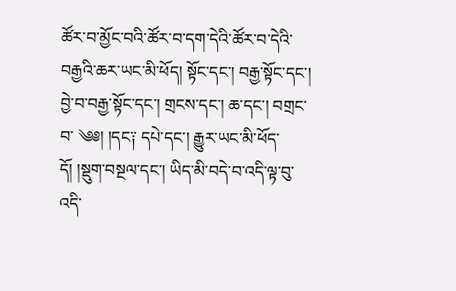ཚོར་བ་མྱོང་བའི་ཚོར་བ་དག་དེའི་ཚོར་བ་དེའི་བརྒྱའི་ཆར་ཡང་མི་ཕོད། སྟོང་དང་། བརྒྱ་སྟོང་དང་། བྱེ་བ་བརྒྱ་སྟོང་དང་། གྲངས་དང་། ཆ་དང་། བགྲང་བ་ ༄༅། །དང༑ དཔེ་དང་། རྒྱུར་ཡང་མི་ཕོད་དོ། །སྡུག་བསྔལ་དང་། ཡིད་མི་བདེ་བ་འདི་ལྟ་བུ་འདི་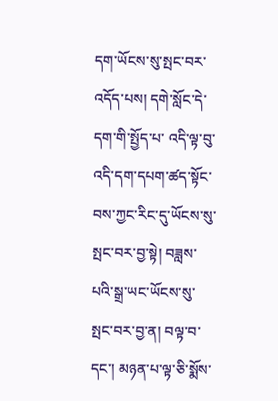དག་ཡོངས་སུ་སྤང་བར་འདོད་པས། དགེ་སློང་དེ་དག་གི་སྤྱོད་པ་ འདི་ལྟ་བུ་འདི་དག་དཔག་ཚད་སྟོང་བས་ཀྱང་རིང་དུ་ཡོངས་སུ་སྤང་བར་བྱ་སྟེ། བཟླས་པའི་སྒྲ་ཡང་ཡོངས་སུ་སྤང་བར་བྱ་ན། བལྟ་བ་དང་། མཉན་པ་ལྟ་ཅི་སྨོས་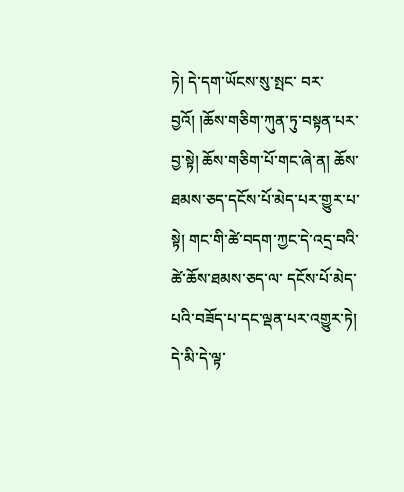ཏེ། དེ་དག་ཡོངས་སུ་སྤང་ བར་བྱའོ། །ཆོས་གཅིག་ཀུན་ཏུ་བསྟན་པར་བྱ་སྟེ། ཆོས་གཅིག་པོ་གང་ཞེ་ན། ཆོས་ཐམས་ཅད་དངོས་པོ་མེད་པར་གྱུར་པ་སྟེ། གང་གི་ཚེ་བདག་ཀྱང་དེ་འདྲ་བའི་ཚེ་ཆོས་ཐམས་ཅད་ལ་ དངོས་པོ་མེད་པའི་བཟོད་པ་དང་ལྡན་པར་འགྱུར་ཏེ། དེ་མི་དེ་ལྟ་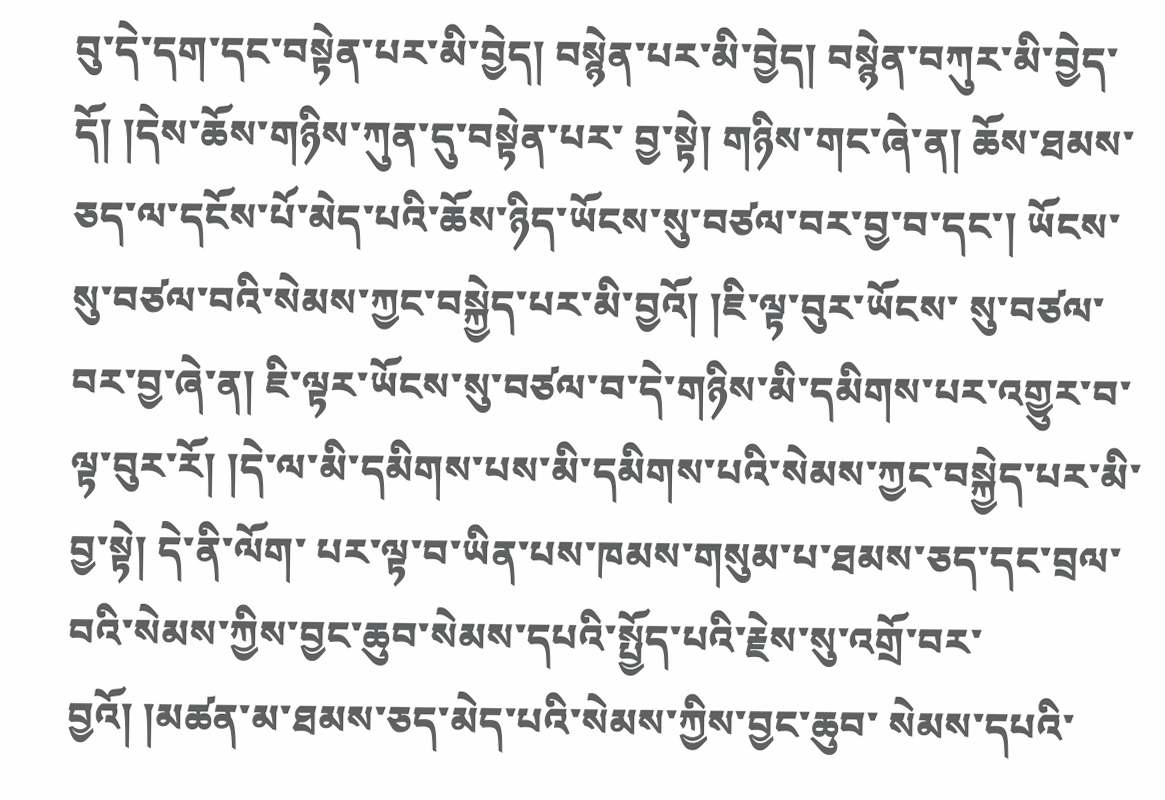བུ་དེ་དག་དང་བསྟེན་པར་མི་བྱེད། བསྙེན་པར་མི་བྱེད། བསྙེན་བཀུར་མི་བྱེད་དོ། །དེས་ཆོས་གཉིས་ཀུན་དུ་བསྟེན་པར་ བྱ་སྟེ། གཉིས་གང་ཞེ་ན། ཆོས་ཐམས་ཅད་ལ་དངོས་པོ་མེད་པའི་ཆོས་ཉིད་ཡོངས་སུ་བཙལ་བར་བྱ་བ་དང་། ཡོངས་སུ་བཙལ་བའི་སེམས་ཀྱང་བསྐྱེད་པར་མི་བྱའོ། །ཇི་ལྟ་བུར་ཡོངས་ སུ་བཙལ་བར་བྱ་ཞེ་ན། ཇི་ལྟར་ཡོངས་སུ་བཙལ་བ་དེ་གཉིས་མི་དམིགས་པར་འགྱུར་བ་ལྟ་བུར་རོ། །དེ་ལ་མི་དམིགས་པས་མི་དམིགས་པའི་སེམས་ཀྱང་བསྐྱེད་པར་མི་བྱ་སྟེ། དེ་ནི་ལོག་ པར་ལྟ་བ་ཡིན་པས་ཁམས་གསུམ་པ་ཐམས་ཅད་དང་བྲལ་བའི་སེམས་ཀྱིས་བྱང་ཆུབ་སེམས་དཔའི་སྤྱོད་པའི་རྗེས་སུ་འགྲོ་བར་བྱའོ། །མཚན་མ་ཐམས་ཅད་མེད་པའི་སེམས་ཀྱིས་བྱང་ཆུབ་ སེམས་དཔའི་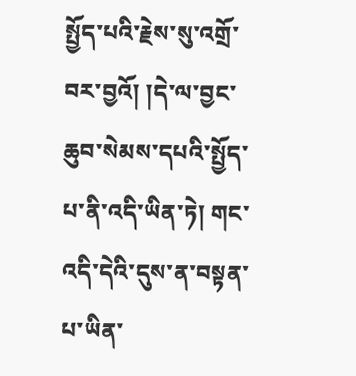སྤྱོད་པའི་རྗེས་སུ་འགྲོ་བར་བྱའོ། །དེ་ལ་བྱང་ཆུབ་སེམས་དཔའི་སྤྱོད་པ་ནི་འདི་ཡིན་ཏེ། གང་འདི་དེའི་དུས་ན་བསྟན་པ་ཡིན་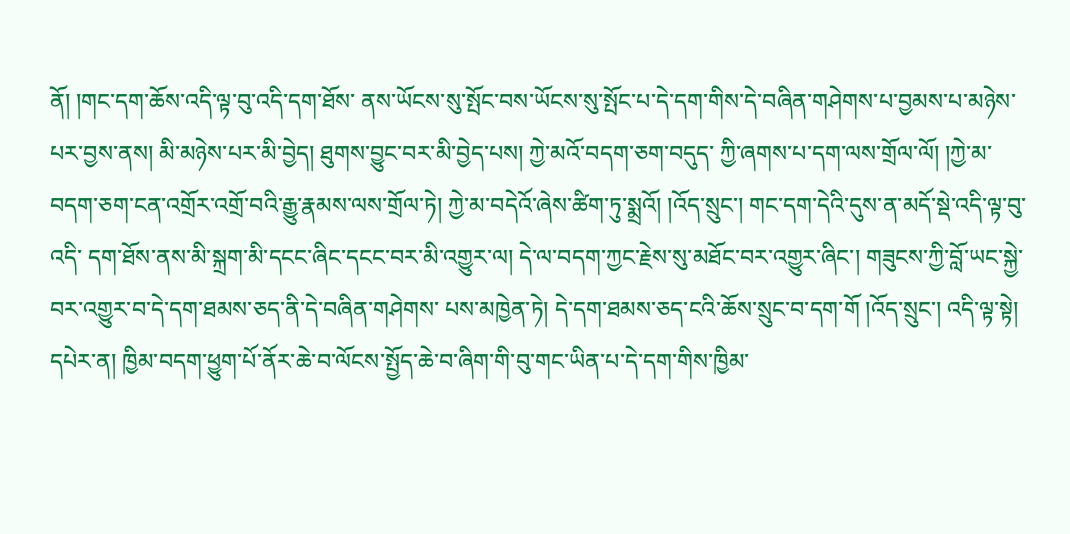ནོ། །གང་དག་ཆོས་འདི་ལྟ་བུ་འདི་དག་ཐོས་ ནས་ཡོངས་སུ་སྤོང་བས་ཡོངས་སུ་སྤོང་པ་དེ་དག་གིས་དེ་བཞིན་གཤེགས་པ་བྱམས་པ་མཉེས་པར་བྱས་ནས། མི་མཉེས་པར་མི་བྱེད། ཐུགས་བྱུང་བར་མི་བྱེད་པས། ཀྱེ་མའོ་བདག་ཅག་བདུད་ ཀྱི་ཞགས་པ་དག་ལས་གྲོལ་ལོ། །ཀྱེ་མ་བདག་ཅག་ངན་འགྲོར་འགྲོ་བའི་རྒྱུ་རྣམས་ལས་གྲོལ་ཏེ། ཀྱེ་མ་བདེའོ་ཞེས་ཚིག་ཏུ་སྨྲའོ། །འོད་སྲུང་། གང་དག་དེའི་དུས་ན་མདོ་སྡེ་འདི་ལྟ་བུ་འདི་ དག་ཐོས་ནས་མི་སྐྲག་མི་དངང་ཞིང་དངང་བར་མི་འགྱུར་ལ། དེ་ལ་བདག་ཀྱང་རྗེས་སུ་མཐོང་བར་འགྱུར་ཞིང་། གཟུངས་ཀྱི་བློ་ཡང་སྐྱེ་བར་འགྱུར་བ་དེ་དག་ཐམས་ཅད་ནི་དེ་བཞིན་གཤེགས་ པས་མཁྱེན་ཏེ། དེ་དག་ཐམས་ཅད་ངའི་ཆོས་སྲུང་བ་དག་གོ །འོད་སྲུང་། འདི་ལྟ་སྟེ། དཔེར་ན། ཁྱིམ་བདག་ཕྱུག་པོ་ནོར་ཆེ་བ་ལོངས་སྤྱོད་ཆེ་བ་ཞིག་གི་བུ་གང་ཡིན་པ་དེ་དག་གིས་ཁྱིམ་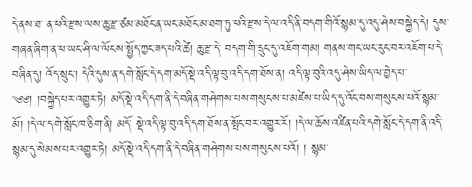དེ་ནས་ཐ་ ན་ཕའི་རྫས་ལས་ཆུ་རྫ་ཙམ་མཐོང་ན་ཡང་མཐོང་མ་ཐག་ཏུ་ཕའི་རྫས་དེ་ལ་འདི་ནི་བདག་གིའོ་སྙམ་དུ་འདུ་ཤེས་བསྐྱེད་དེ། དུས་གཞན་ཞིག་ན་ཕ་ཡང་ཤི་ལ་ལོངས་སྤྱོད་ཀྱང་ཟད་པའི་ཚེ། ཆུ་རྫ་དེ་ བདག་གི་དྲུང་དུ་འཇོག་གམ། གནས་གང་ཡང་རུང་བར་འཇོག་པ་དེ་བཞིན་དུ། འོད་སྲུང་། དེའི་དུས་ན་དགེ་སློང་དེ་དག་མདོ་སྡེ་འདི་ལྟ་བུ་འདི་དག་ཐོས་ན། འདི་ལྟ་བུའི་འདུ་ཤེས་ཡིད་ལ་བྱེད་པ་ ༄༅། །བསྐྱེད་པར་འགྱུར་ཏེ། མདོ་སྡེ་འདི་དག་ནི་དེ་བཞིན་གཤེགས་པས་གསུངས་པ་མཛེས་པ་ཡིད་དུ་འོང་བས་གསུངས་པའོ་སྙམ་མོ། །དེ་ལ་དགེ་སློང་ཁ་ཅིག་ནི། མདོ་ སྡེ་འདི་ལྟ་བུ་འདི་དག་ཐོས་ན་སྤོང་བར་འགྱུར་རོ། །དེ་ལ་ཆོས་འཛིན་པའི་དགེ་སློང་དེ་དག་ནི་འདི་སྙམ་དུ་སེམས་པར་འགྱུར་ཏེ། མདོ་སྡེ་འདི་དག་ནི་དེ་བཞིན་གཤེགས་པས་གསུངས་པའོ། ། སྙམ་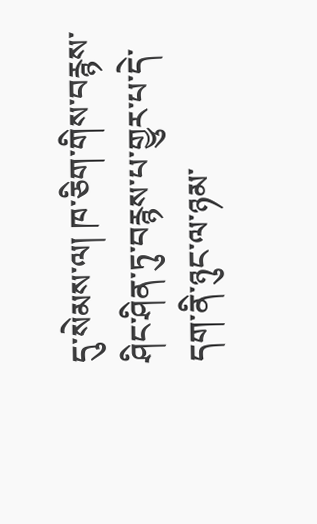དུ་སེམས་ལ། ཁ་ཅིག་གིས་བརྙས་ཤིང་ཤིན་ཏུ་བརྙས་པ་གྱུར་པ་དེ་དག་ནི་ཉུང་ལ་ཉམ་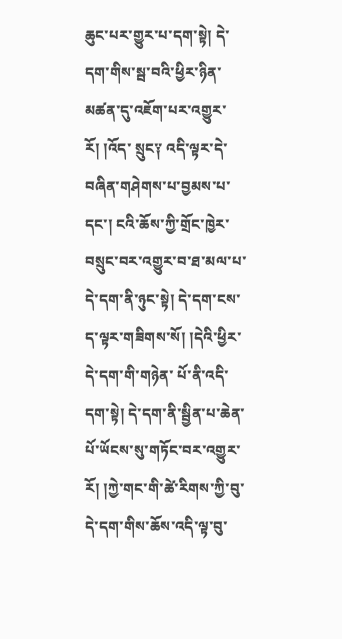ཆུང་པར་གྱུར་པ་དག་སྟེ། དེ་དག་གིས་སྦ་བའི་ཕྱིར་ཉིན་མཚན་དུ་འཇོག་པར་འགྱུར་རོ། །འོད་ སྲུང༑ འདི་ལྟར་དེ་བཞིན་གཤེགས་པ་བྱམས་པ་དང་། ངའི་ཆོས་ཀྱི་གྲོང་ཁྱེར་བསྲུང་བར་འགྱུར་བ་ཐ་མལ་པ་དེ་དག་ནི་ཉུང་སྟེ། དེ་དག་ངས་ད་ལྟར་གཟིགས་སོ། །དེའི་ཕྱིར་དེ་དག་གི་གཉེན་ པོ་ནི་འདི་དག་སྟེ། དེ་དག་ནི་སྦྱིན་པ་ཆེན་པོ་ཡོངས་སུ་གཏོང་བར་འགྱུར་རོ། །ཀྱེ་གང་གི་ཚེ་རིགས་ཀྱི་བུ་དེ་དག་གིས་ཆོས་འདི་ལྟ་བུ་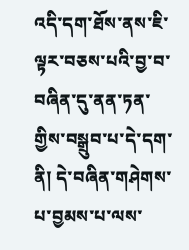འདི་དག་ཐོས་ནས་ཇི་ལྟར་བཅས་པའི་བྱ་བ་བཞིན་དུ་ནན་ཏན་ གྱིས་བསྒྲུབ་པ་དེ་དག་ནི། དེ་བཞིན་གཤེགས་པ་བྱམས་པ་ལས་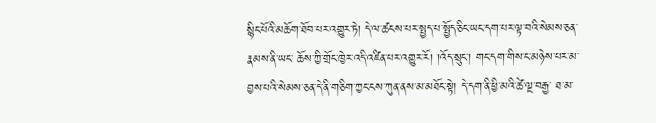སྙིང་པོའི་མཆོག་ཐོབ་པར་འགྱུར་ཏེ། དེ་ལ་ཚངས་པར་སྤྱད་པ་སྤྱོད་ཅིང་ཡང་དག་པར་ལྟ་བའི་སེམས་ཅན་རྣམས་ནི་ཡང་ ཆོས་ཀྱི་གྲོང་ཁྱེར་འདི་འཛིན་པར་འགྱུར་རོ། །འོད་སྲུང་། གང་དག་གིས་ང་མཉེས་པར་མ་བྱས་པའི་སེམས་ཅན་དེ་ནི་གཅིག་ཀྱང་ངས་ཀུན་ནས་མ་མཐོང་སྟེ། དེ་དག་ནི་ཕྱི་མའི་ཚེ་ལྔ་བརྒྱ་ ཐ་མ་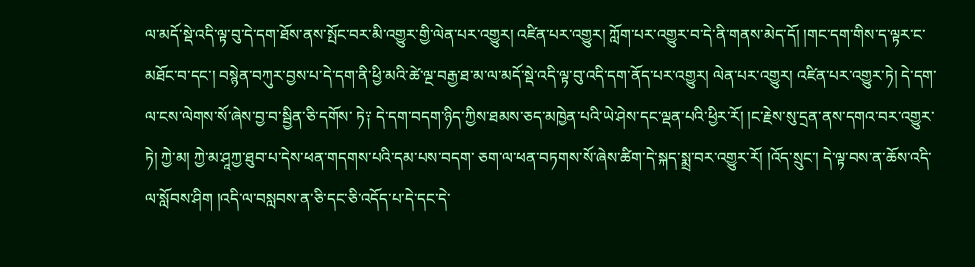ལ་མདོ་སྡེ་འདི་ལྟ་བུ་དེ་དག་ཐོས་ནས་སྤོང་བར་མི་འགྱུར་གྱི་ལེན་པར་འགྱུར། འཛིན་པར་འགྱུར། ཀློག་པར་འགྱུར་བ་དེ་ནི་གནས་མེད་དོ། །གང་དག་གིས་ད་ལྟར་ང་མཐོང་བ་དང་། བསྙེན་བཀུར་བྱས་པ་དེ་དག་ནི་ཕྱི་མའི་ཚེ་ལྔ་བརྒྱ་ཐ་མ་ལ་མདོ་སྡེ་འདི་ལྟ་བུ་འདི་དག་ནོད་པར་འགྱུར། ལེན་པར་འགྱུར། འཛིན་པར་འགྱུར་ཏེ། དེ་དག་ལ་ངས་ལེགས་སོ་ཞེས་བྱ་བ་སྦྱིན་ཅི་དགོས་ ཏེ༑ དེ་དག་བདག་ཉིད་ཀྱིས་ཐམས་ཅད་མཁྱེན་པའི་ཡེ་ཤེས་དང་ལྡན་པའི་ཕྱིར་རོ། །ང་རྗེས་སུ་དྲན་ནས་དགའ་བར་འགྱུར་ཏེ། ཀྱེ་མ། ཀྱེ་མ་ཤཱཀྱ་ཐུབ་པ་དེས་ཕན་གདགས་པའི་དམ་པས་བདག་ ཅག་ལ་ཕན་བཏགས་སོ་ཞེས་ཚིག་དེ་སྐད་སྨྲ་བར་འགྱུར་རོ། །འོད་སྲུང་། དེ་ལྟ་བས་ན་ཆོས་འདི་ལ་སློབས་ཤིག །འདི་ལ་བསླབས་ན་ཅི་དང་ཅི་འདོད་པ་དེ་དང་དེ་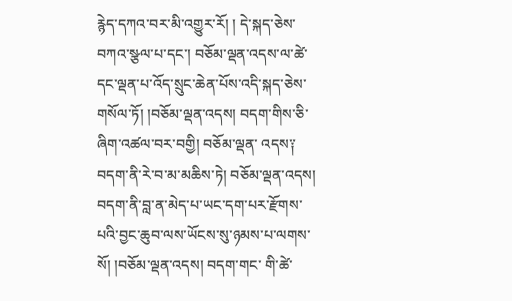རྙེད་དཀའ་བར་མི་འགྱུར་རོ། ། དེ་སྐད་ཅེས་བཀའ་སྩལ་པ་དང་། བཅོམ་ལྡན་འདས་ལ་ཚེ་དང་ལྡན་པ་འོད་སྲུང་ཆེན་པོས་འདི་སྐད་ཅེས་གསོལ་ཏོ། །བཅོམ་ལྡན་འདས། བདག་གིས་ཅི་ཞིག་འཚལ་བར་བགྱི། བཅོམ་ལྡན་ འདས༑ བདག་ནི་རེ་བ་མ་མཆིས་ཏེ། བཅོམ་ལྡན་འདས། བདག་ནི་བླ་ན་མེད་པ་ཡང་དག་པར་རྫོགས་པའི་བྱང་ཆུབ་ལས་ཡོངས་སུ་ཉམས་པ་ལགས་སོ། །བཅོམ་ལྡན་འདས། བདག་གང་ གི་ཚེ་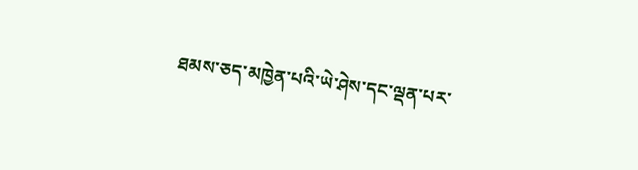ཐམས་ཅད་མཁྱེན་པའི་ཡེ་ཤེས་དང་ལྡན་པར་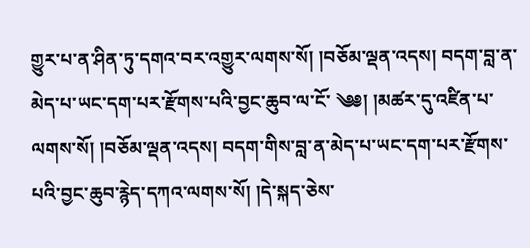གྱུར་པ་ན་ཤིན་ཏུ་དགའ་བར་འགྱུར་ལགས་སོ། །བཅོམ་ལྡན་འདས། བདག་བླ་ན་མེད་པ་ཡང་དག་པར་རྫོགས་པའི་བྱང་ཆུབ་ལ་ངོ་ ༄༅། །མཚར་དུ་འཛིན་པ་ལགས་སོ། །བཅོམ་ལྡན་འདས། བདག་གིས་བླ་ན་མེད་པ་ཡང་དག་པར་རྫོགས་པའི་བྱང་ཆུབ་རྙེད་དཀའ་ལགས་སོ། །དེ་སྐད་ཅེས་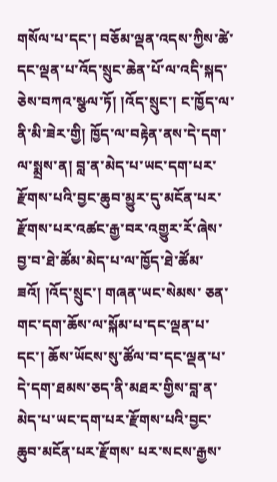གསོལ་པ་དང་། བཅོམ་ལྡན་འདས་ཀྱིས་ཚེ་དང་ལྡན་པ་འོད་སྲུང་ཆེན་པོ་ལ་འདི་སྐད་ཅེས་བཀའ་སྩལ་ཏོ། །འོད་སྲུང་། ང་ཁྱོད་ལ་ནི་མི་ཟེར་གྱི། ཁྱོད་ལ་བརྟེན་ནས་དེ་དག་ལ་སྨྲས་ན། བླ་ན་མེད་པ་ཡང་དག་པར་རྫོགས་པའི་བྱང་ཆུབ་མྱུར་དུ་མངོན་པར་རྫོགས་པར་འཚང་རྒྱ་བར་འགྱུར་རོ་ཞེས་བྱ་བ་ཐེ་ཚོམ་མེད་པ་ལ་ཁྱོད་ཐེ་ཚོམ་ཟའོ། །འོད་སྲུང་། གཞན་ཡང་སེམས་ ཅན་གང་དག་ཆོས་ལ་སྐོམ་པ་དང་ལྡན་པ་དང་། ཆོས་ཡོངས་སུ་ཚོལ་བ་དང་ལྡན་པ་དེ་དག་ཐམས་ཅད་ནི་མཐར་གྱིས་བླ་ན་མེད་པ་ཡང་དག་པར་རྫོགས་པའི་བྱང་ཆུབ་མངོན་པར་རྫོགས་ པར་སངས་རྒྱས་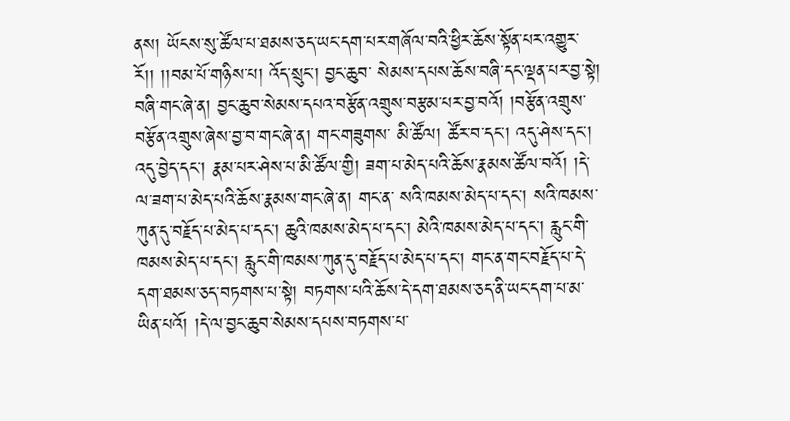ནས། ཡོངས་སུ་ཚོལ་པ་ཐམས་ཅད་ཡང་དག་པར་གཞོལ་བའི་ཕྱིར་ཆོས་སྟོན་པར་འགྱུར་རོ།། །།བམ་པོ་གཉིས་པ། འོད་སྲུང་། བྱང་ཆུབ་ སེམས་དཔས་ཆོས་བཞི་དང་ལྡན་པར་བྱ་སྟེ། བཞི་གང་ཞེ་ན། བྱང་ཆུབ་སེམས་དཔའ་བརྩོན་འགྲུས་བརྩམ་པར་བྱ་བའོ། །བརྩོན་འགྲུས་བརྩོན་འགྲུས་ཞེས་བྱ་བ་གང་ཞེ་ན། གང་གཟུགས་ མི་ཚོལ། ཚོར་བ་དང་། འདུ་ཤེས་དང་། འདུ་བྱེད་དང་། རྣམ་པར་ཤེས་པ་མི་ཚོལ་གྱི། ཟག་པ་མེད་པའི་ཆོས་རྣམས་ཚོལ་བའོ། །དེ་ལ་ཟག་པ་མེད་པའི་ཆོས་རྣམས་གང་ཞེ་ན། གང་ན་ སའི་ཁམས་མེད་པ་དང་། སའི་ཁམས་ཀུན་དུ་བརྗོད་པ་མེད་པ་དང་། ཆུའི་ཁམས་མེད་པ་དང་། མེའི་ཁམས་མེད་པ་དང་། རླུང་གི་ཁམས་མེད་པ་དང་། རླུང་གི་ཁམས་ཀུན་དུ་བརྗོད་པ་མེད་པ་དང་། གང་ན་གང་བརྗོད་པ་དེ་དག་ཐམས་ཅད་བཏགས་པ་སྟེ། བཏགས་པའི་ཆོས་དེ་དག་ཐམས་ཅད་ནི་ཡང་དག་པ་མ་ཡིན་པའོ། །དེ་ལ་བྱང་ཆུབ་སེམས་དཔས་བཏགས་པ་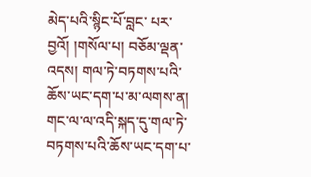མེད་པའི་སྙིང་པོ་བླང་ པར་བྱའོ། །གསོལ་པ། བཅོམ་ལྡན་འདས། གལ་ཏེ་བཏགས་པའི་ཆོས་ཡང་དག་པ་མ་ལགས་ན། གང་ལ་ལ་འདི་སྐད་དུ་གལ་ཏེ་བཏགས་པའི་ཆོས་ཡང་དག་པ་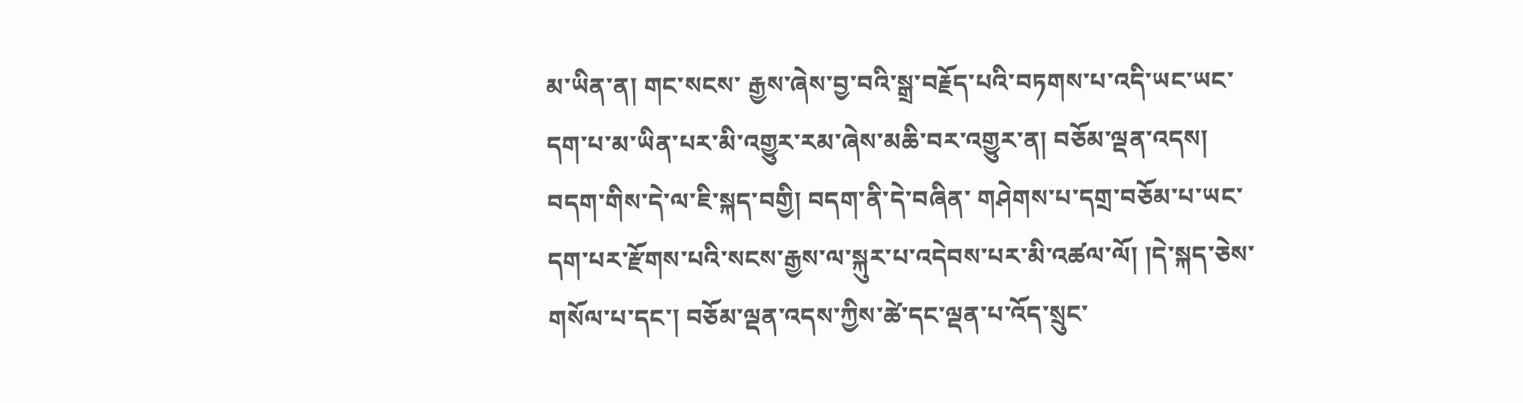མ་ཡིན་ན། གང་སངས་ རྒྱས་ཞེས་བྱ་བའི་སྒྲ་བརྗོད་པའི་བཏགས་པ་འདི་ཡང་ཡང་དག་པ་མ་ཡིན་པར་མི་འགྱུར་རམ་ཞེས་མཆི་བར་འགྱུར་ན། བཅོམ་ལྡན་འདས། བདག་གིས་དེ་ལ་ཇི་སྐད་བགྱི། བདག་ནི་དེ་བཞིན་ གཤེགས་པ་དགྲ་བཅོམ་པ་ཡང་དག་པར་རྫོགས་པའི་སངས་རྒྱས་ལ་སྐུར་པ་འདེབས་པར་མི་འཚལ་ལོ། །དེ་སྐད་ཅེས་གསོལ་པ་དང་། བཅོམ་ལྡན་འདས་ཀྱིས་ཚེ་དང་ལྡན་པ་འོད་སྲུང་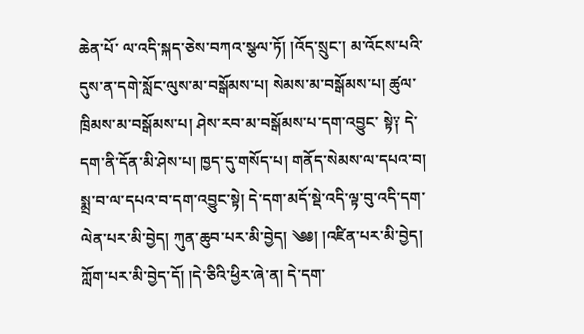ཆེན་པོ་ ལ་འདི་སྐད་ཅེས་བཀའ་སྩལ་ཏོ། །འོད་སྲུང་། མ་འོངས་པའི་དུས་ན་དགེ་སློང་ལུས་མ་བསྒོམས་པ། སེམས་མ་བསྒོམས་པ། ཚུལ་ཁྲིམས་མ་བསྒོམས་པ། ཤེས་རབ་མ་བསྒོམས་པ་དག་འབྱུང་ སྟེ༑ དེ་དག་ནི་དོན་མི་ཤེས་པ། ཁྱད་དུ་གསོད་པ། གནོད་སེམས་ལ་དཔའ་བ། སྨྲ་བ་ལ་དཔའ་བ་དག་འབྱུང་སྟེ། དེ་དག་མདོ་སྡེ་འདི་ལྟ་བུ་འདི་དག་ལེན་པར་མི་བྱེད། ཀུན་ཆུབ་པར་མི་བྱེད། ༄༅། །འཛིན་པར་མི་བྱེད། ཀློག་པར་མི་བྱེད་དོ། །དེ་ཅིའི་ཕྱིར་ཞེ་ན། དེ་དག་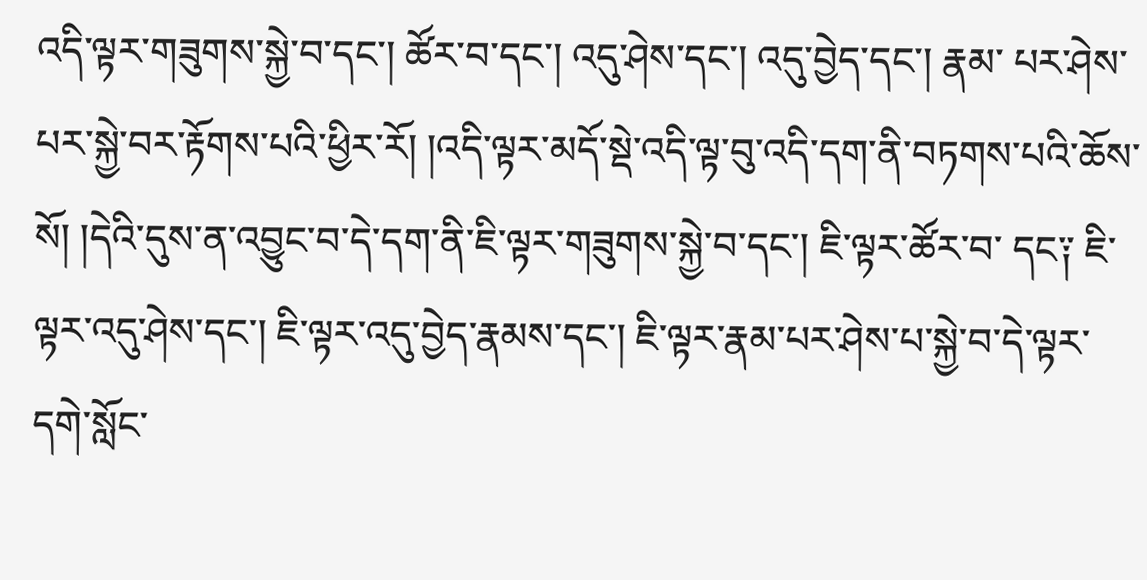འདི་ལྟར་གཟུགས་སྐྱེ་བ་དང་། ཚོར་བ་དང་། འདུ་ཤེས་དང་། འདུ་བྱེད་དང་། རྣམ་ པར་ཤེས་པར་སྐྱེ་བར་རྟོགས་པའི་ཕྱིར་རོ། །འདི་ལྟར་མདོ་སྡེ་འདི་ལྟ་བུ་འདི་དག་ནི་བཏགས་པའི་ཆོས་སོ། །དེའི་དུས་ན་འབྱུང་བ་དེ་དག་ནི་ཇི་ལྟར་གཟུགས་སྐྱེ་བ་དང་། ཇི་ལྟར་ཚོར་བ་ དང༑ ཇི་ལྟར་འདུ་ཤེས་དང་། ཇི་ལྟར་འདུ་བྱེད་རྣམས་དང་། ཇི་ལྟར་རྣམ་པར་ཤེས་པ་སྐྱེ་བ་དེ་ལྟར་དགེ་སློང་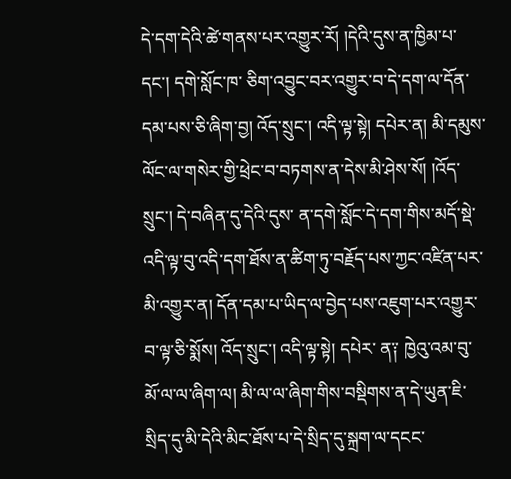དེ་དག་དེའི་ཚེ་གནས་པར་འགྱུར་རོ། །དེའི་དུས་ན་ཁྱིམ་པ་དང་། དགེ་སློང་ཁ་ ཅིག་འབྱུང་བར་འགྱུར་བ་དེ་དག་ལ་དོན་དམ་པས་ཅི་ཞིག་བྱ། འོད་སྲུང་། འདི་ལྟ་སྟེ། དཔེར་ན། མི་དམུས་ལོང་ལ་གསེར་གྱི་ཕྲེང་བ་བཏགས་ན་དེས་མི་ཤེས་སོ། །འོད་སྲུང་། དེ་བཞིན་དུ་དེའི་དུས་ ན་དགེ་སློང་དེ་དག་གིས་མདོ་སྡེ་འདི་ལྟ་བུ་འདི་དག་ཐོས་ན་ཚིག་ཏུ་བརྗོད་པས་ཀྱང་འཛིན་པར་མི་འགྱུར་ན། དོན་དམ་པ་ཡིད་ལ་བྱེད་པས་འཇུག་པར་འགྱུར་བ་ལྟ་ཅི་སྨོས། འོད་སྲུང་། འདི་ལྟ་སྟེ། དཔེར་ ན༑ ཁྱེའུ་འམ་བུ་མོ་ལ་ལ་ཞིག་ལ། མི་ལ་ལ་ཞིག་གིས་བསྡིགས་ན་དེ་ཡུན་ཇི་སྲིད་དུ་མི་དེའི་མིང་ཐོས་པ་དེ་སྲིད་དུ་སྐྲག་ལ་དངང་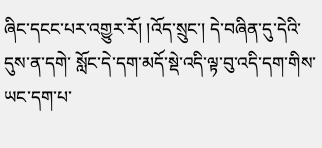ཞིང་དངང་པར་འགྱུར་རོ། །འོད་སྲུང་། དེ་བཞིན་དུ་དེའི་དུས་ན་དགེ་ སློང་དེ་དག་མདོ་སྡེ་འདི་ལྟ་བུ་འདི་དག་གིས་ཡང་དག་པ་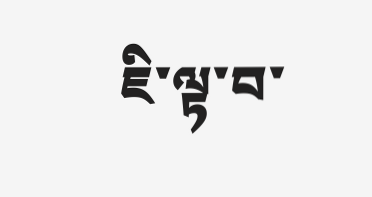ཇི་ལྟ་བ་